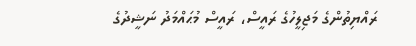ރައްޔިތުންގެ މަޖިލީހުގެ ރައީސް، ރައީސް މުޙައްމަދު ނަޝީދުގެ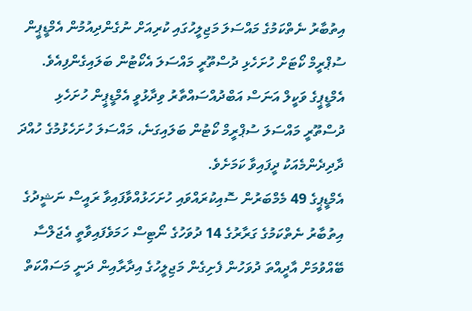އިތުބާރު ނެތްކަމުގެ މައްސަލަ މަޖިލީހުގައި ކުރިއަށް ނުގެންދިއުމުން އެމްޑީޕީން ސުޕްރީމް ކޯޓަށް ހުށަހެޅި ދުސްތޫރީ މައްސަލަ އެކޯޓުން ބަލައިގެންފިއެވެ.
އެމްޑީޕީގެ ވަކީލް އަނަސް އަބްދުއްސައްތާރު ވިދާޅުވީ އެމްޑީޕީން ހުށަހެޅި ދުސްތޫރީ މައްސަލަ ސުޕްރީމް ކޯޓުން ބަލައިގަނެ، މައްސަލަ ހުށަހެޅުމުގެ ހުއްދަ ދާދިދެންމެއަކު ދީފައިވާ ކަމަށެވެ.
އެމްޑީޕީގެ 49 މެމްބަރުން ސޮއިކުރައްވައި ހުށަހަޅުއްވާފައިވާ ރައީސް ނަޝީދުގެ އިތުބާރު ނެތްކަމުގެ ގަރާރުގެ 14 ދުވަހުގެ ނޯޓިސް ހަމަވެފައިވާތީ އެޖަލްސާ ބޭއްވުމަށް އާދީއްތަ ދުވަހުން ފެށިގެން މަޖިލީހުގެ އިދާރާއިން ދަނީ މަސައްކަތް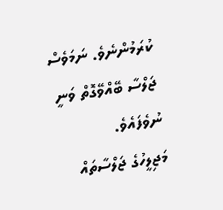ކުރަމުންނެވެ. ނަމަވެސް ޖަލްސާ ބޭއްވޭގޮތް ވަނީ ނުވެފައެވެ.
މަޖިލީހުގެ ޖަލްސާތައް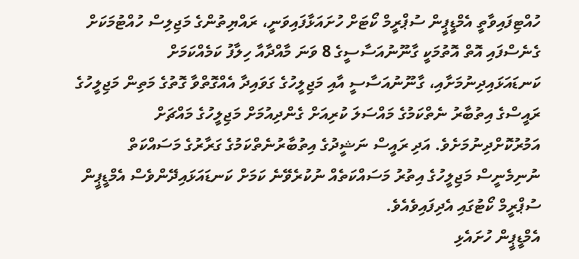ހުއްޓިފައިވާތީ އެމްޑީޕީން ސުޕްރީމް ކޯޓަށް ހުށައަޅާފައިވަނީ، ރައްޔިތުންގެ މަޖިލިސް ހުއްޓުމަކަށް ގެނެސްފައި އޮތް އޮތުމަކީ ގާނޫނުއަސާސީގެ 8 ވަނަ މާއްދާއާ ހިލާފު ކަމެއްކަމަށް ކަނޑައަޅައިދިނުމަށާއި، ގާނޫނުއަސާސީ އާއި މަޖިލީހުގެ ގަވައިދާ އެއްގޮތްވާ ގޮތުގެ މަތިން މަޖިލީހުގެ ރައީސްގެ އިތުބާރު ނެތްކަމުގެ މައްސަލަ ކުރިއަށް ގެންދިއުމަށް މަޖިލީހުގެ މައްޗަށް އަމުރުކޮށްދިނުމަށެވެ. އަދި ރައީސް ނަޝީދުގެ އިތުބާރުނެތްކަމުގެ ގަރާރުގެ މަސައްކަތް ނުނިމެނީސް މަޖިލީހުގެ އިތުރު މަސައްކަތެއް ނުކުރެވޭނެ ކަމަށް ކަނޑައަޅައިދޭންވެސް އެމްޑީޕީން ސުޕްރީމް ކޯޓުގައި އެދިފައިވެއެވެ.
އެމްޑީޕީން ހުށައެޅި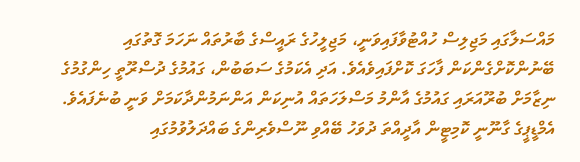މައްސަލާގައި މަޖިލިސް ހުއްޓުވާފައިވަނީ، މަޖިލީހުގެ ރައީސްގެ ބާރުތައް ނަހަމަ ގޮތުގައި ބޭނުންކޮށްގެންކަން ފާހަގަ ކޮށްފައިވެއެވެ. އަދި އެކަމުގެ ސަބަބުން، ގައުމުގެ ދުސްރޫތީ ހިންގުމުގެ ނިޒާމަށް ބުރޫއަރައި ގައުމުގެ އާންމު މަސްލަހަތައް އުނިކަން އަންނަމުންދާކަމަށް ވަނީ ބުނެފައެވެ.
އެމްޑީޕީގެ ގާނޫނީ ކޮމިޓީން އާދީއްތަ ދުވަހު ބޭއްވި ނޫސްވެރިންގެ ބައްދަލުވުމުގައި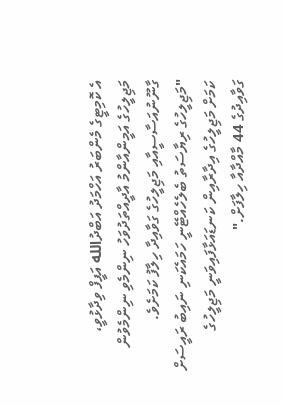އެ ކޮމިޓީގެ މެންބަރު އަހްމަދު އަބްދުالله އަފީފް ވިދާޅުވީ، މަޖިލީހުގެ އަމީންއާންމު އާދީއްތަދުވަހު ނިންމެވި ނިންމެވުން ގާނޫނުއަސާސީއާއި މަޖިލީހުގެ ގަވާއިދާ ހިލާފު ކަމަށެވެ.
"މަޖިލީހުގެ ރިޔާސަތު ބެލެހެއްޓޭނީ ހަމައެކަނި ނައިބު ރައީސަށް ކަމަށް މަޖިލީހުގެ އިދާރާއިން ކަނޑައަޅާފައިވަނީ މަޖިލީހުގެ ގަވާއިދުގެ 44 މާއްދާއާ ހިލާފަށް."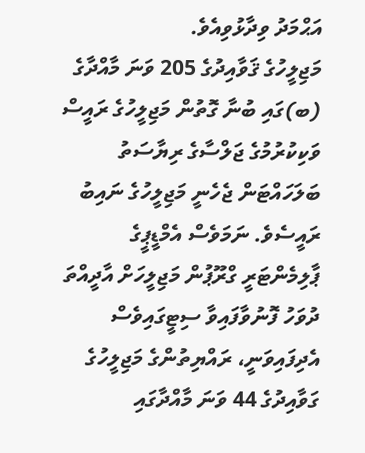އަޙްމަދު ވިދާޅުވިއެވެ.
މަޖިލީހުގެ ޤަވާއިދުގެ 205 ވަނަ މާއްދާގެ (ބ)ގައި ބުނާ ގޮތުން މަޖިލީހުގެ ރައީސް ވަކިކުރުމުގެ ޖަލްސާގެ ރިޔާސަތު ބަލަހައްޓަން ޖެހެނީ މަޖިލީހުގެ ނައިބު ރައީސެވެ. ނަމަވެސް އެމްޑީޕީގެ ޕާލިމެންޓަރީ ގްރޫޕުން މަޖިލީހަށް އާދީއްތަ ދުވަހު ފޮނުވާފައިވާ ސިޓީގައިވެސް އެދިފައިވަނީ، ރައްޔިތުންގެ މަޖިލީހުގެ ގަވާއިދުގެ 44 ވަނަ މާއްދާގައި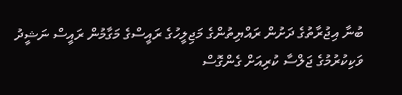ބުނާ އިޖުރާތުގެ ދަށުން ރައްޔިތުންގެ މަޖިލީހުގެ ރައީސްގެ މަގާމުން ރައީސް ނަޝީދު ވަކިކުރުމުގެ ޖަލްސާ ކުރިއަށް ގެންގޮސް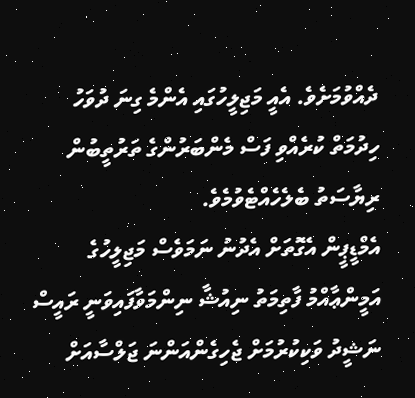ދެއްވުމަށެވެ. އެއީ މަޖިލީހުގައި އެންމެ ގިނަ ދުވަހު ހިދުމަތް ކުރެއްވި ފަސް މެންބަރުންގެ ތަރުތީބުން ރިޔާސަތު ބެލެހެއްޓެވުމެވެ.
އެމްޑީޕީން އެގޮތަށް އެދުނު ނަމަވެސް މަޖިލީހުގެ އަމީންޢާއްމު ފާތިމަތު ނިއުޝާ ނިންމަވާފައިވަނީ ރައީސް ނަޝީދު ވަކިކުރުމަށް ޖެހިގެންއަންނަ ޖަލްސާއަށް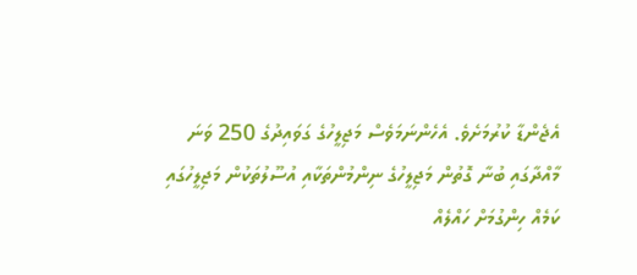އެޖެންޑާ ކުރުމަށެވެ. އެހެންނަމަވެސް މަޖިލީހުގެ ގަވައިދުގެ 250 ވަނަ މާއްދާގައި ބުނާ ގޮތުން މަޖިލީހުގެ ނިންމުންތަކާއި އުސޫލުތަކުން މަޖިލީހުގައި ކަމެއް ހިންގުމަށް ހައްލެއް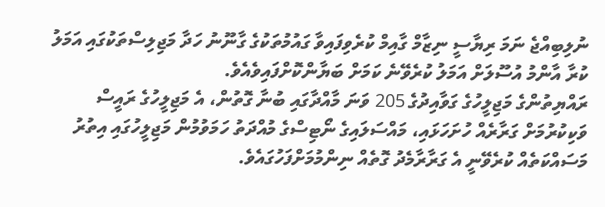ނުލިބިއްޖެ ނަމަ ރިޔާސީ ނިޒާމް ގާއިމް ކުރެވިފައިވާ ގައުމުތަކުގެ ގާނޫނު ހަދާ މަޖިލިސްތަކުގައި އަމަލު ކުރާ އާންމު އުސޫލަށް އަމަލު ކުރެވޭނެ ކަމަށް ބަޔާންކޮށްފައިވެއެވެ.
ރައްޔިތުންގެ މަޖިލީހުގެ ގަވާއިދުގެ 205 ވަނަ މާއްދާގައި ބުނާ ގޮތުން، އެ މަޖިލީހުގެ ރައީސް ވަކިކުރުމަށް ގަރާރެއް ހުށަހަޅައި، މައްސަލައިގެ ނޯޓިސްގެ މުއްދަތު ހަމަވުމުން މަޖިލީހުގައި އިތުރު މަސައްކަތެއް ކުރެވޭނީ އެ ގަރާރާމެދު ގޮތެއް ނިންމުމަށްފަހުގައެވެ.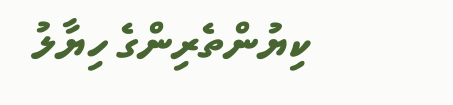ކިޔުންތެރިންގެ ހިޔާލު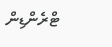ޓްރެންޑިން